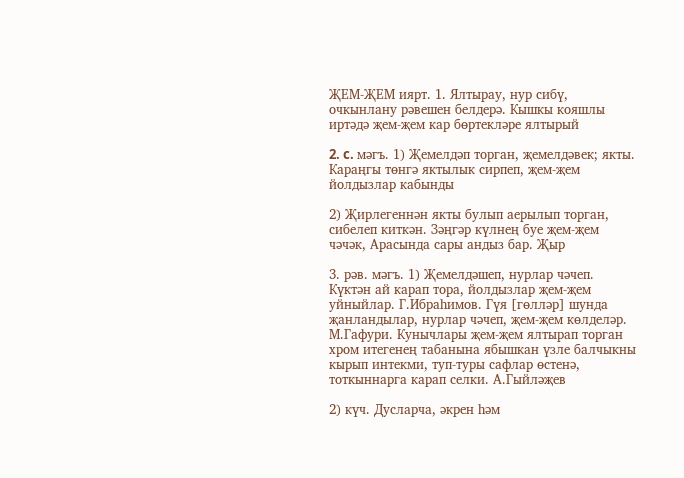ҖЕМ-ҖЕМ иярт. 1. Ялтырау, нур сибү, очкынлану рәвешен белдерә. Кышкы кояшлы иртәдә җем-җем кар бөртекләре ялтырый

2. c. мәгъ. 1) Җемелдәп торган, җемелдәвек; якты. Караңгы төнгә яктылык сирпеп, җем-җем йолдызлар кабынды

2) Җирлегеннән якты булып аерылып торган, сибелеп киткән. Зәңгәр күлнең буе җем-җем чәчәк, Арасында сары андыз бар. Җыр

3. рәв. мәгъ. 1) Җемелдәшеп, нурлар чәчеп. Күктән ай карап тора, йолдызлар җем-җем уйныйлар. Г.Ибраһимов. Гүя [гөлләр] шунда җанландылар, нурлар чәчеп, җем-җем көлделәр. М.Гафури. Кунычлары җем-җем ялтырап торган хром итегенең табанына ябышкан үзле балчыкны кырып интекми, туп-туры сафлар өстенә, тоткыннарга карап селки. А.Гыйләҗев

2) күч. Дусларча, әкрен һәм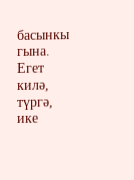басынкы гына. Егет килә, түргә, ике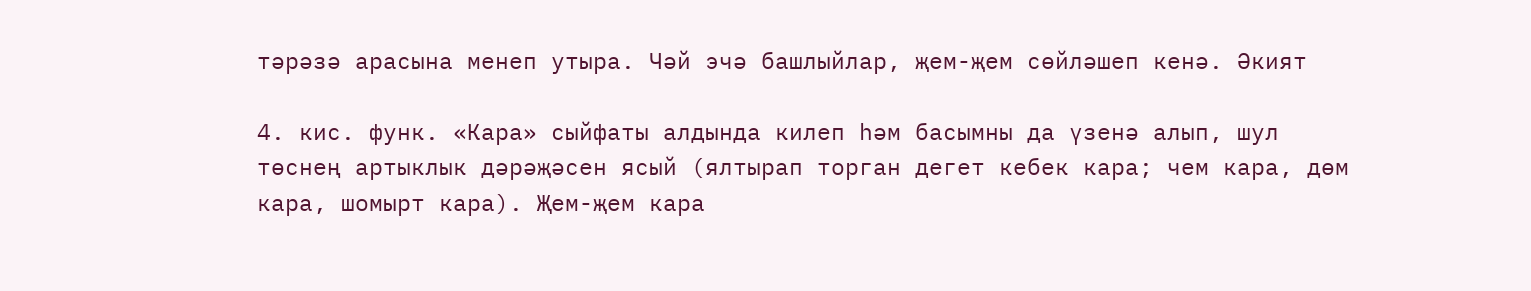тәрәзә арасына менеп утыра. Чәй эчә башлыйлар, җем-җем сөйләшеп кенә. Әкият

4. кис. функ. «Кара» сыйфаты алдында килеп һәм басымны да үзенә алып, шул төснең артыклык дәрәҗәсен ясый (ялтырап торган дегет кебек кара; чем кара, дөм кара, шомырт кара). Җем-җем кара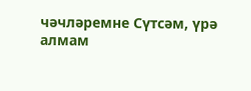чәчләремне Сүтсәм, үрә алмам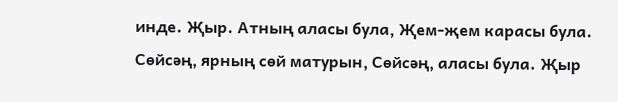инде. Җыр. Атның аласы була, Җем-җем карасы була. Сөйсәң, ярның сөй матурын, Сөйсәң, аласы була. Җыр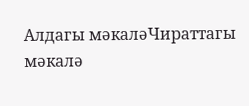Алдагы мәкаләЧираттагы мәкалә